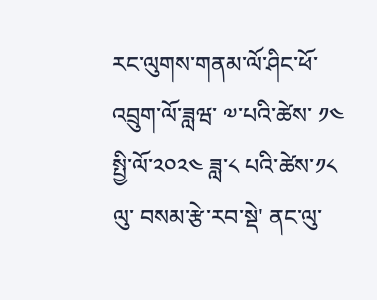རང་ལུགས་གནམ་ལོ་ཤིང་ཕོ་འབྲུག་ལོ་ཟླཝ་ ༧་པའི་ཚེས་ ༡༤ སྤྱི་ལོ་༢༠༢༤ ཟླ་༨ པའི་ཚེས་༡༨ ལུ་ བསམ་རྩེ་རབ་སྡེ' ནང་ལུ་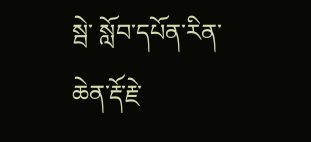སྦེ་ སློབ་དཔོན་རིན་ཆེན་རྡོ་རྗེ་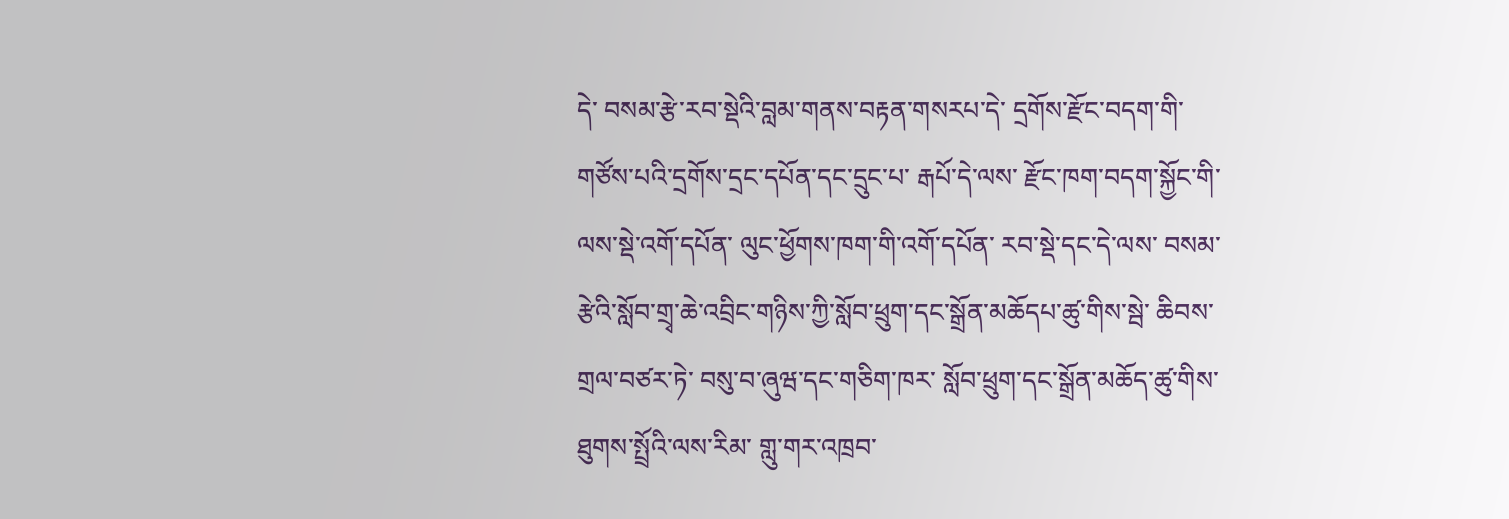དེ་ བསམ་རྩེ་རབ་སྡེའི་བླམ་གནས་བརྟན་གསརཔ་དེ་ དྲགོས་རྫོང་བདག་གི་གཙོས་པའི་དྲགོས་དྲང་དཔོན་དང་དྲུང་པ་ རྒཔོ་དེ་ལས་ རྫོང་ཁག་བདག་སྐྱོང་གི་ལས་སྡེ་འགོ་དཔོན་ ལུང་ཕྱོགས་ཁག་གི་འགོ་དཔོན་ རབ་སྡེ་དང་དེ་ལས་ བསམ་རྩེའི་སློབ་གྲྭ་ཆེ་འབྲིང་གཉིས་ཀྱི་སློབ་ཕྲུག་དང་སྒྲོན་མཆོདཔ་ཚུ་གིས་སྦེ་ ཆིབས་གྲལ་བཙར་ཏེ་ བསུ་བ་ཞུཝ་དང་གཅིག་ཁར་ སློབ་ཕྲུག་དང་སྒྲོན་མཆོད་ཚུ་གིས་ ཐུགས་སྤྲོའི་ལས་རིམ་ གླུ་གར་འཁྲབ་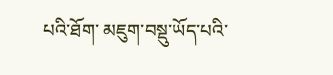པའི་ཐོག་ མཇུག་བསྡུ་ཡོད་པའི་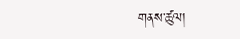གནས་ཚུལ།